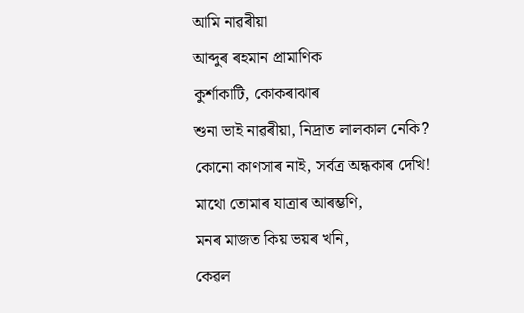আমি নাৱৰীয়া
আব্দুৰ ৰহমান প্ৰামাণিক
কুর্শাকাটি, কোকৰাঝাৰ
শুনা ভাই নাৱৰীয়া, নিদ্ৰাত লালকাল নেকি?
কোনো কাণসাৰ নাই, সৰ্বত্ৰ অন্ধকাৰ দেখি!
মাথো তোমাৰ যাত্ৰাৰ আৰম্ভণি,
মনৰ মাজত কিয় ভয়ৰ খনি,
কেৱল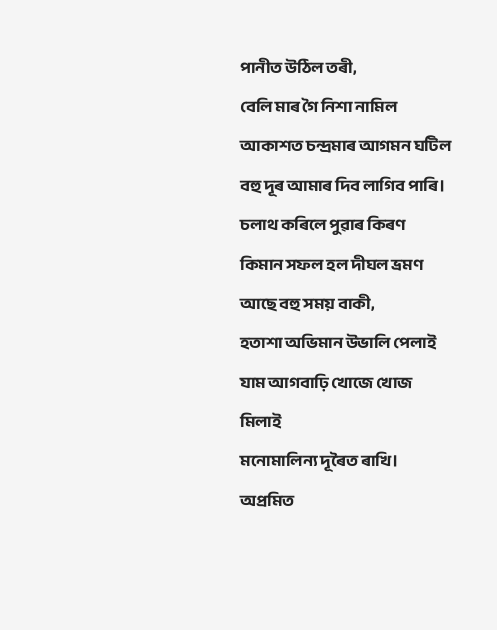পানীত উঠিল তৰী,
বেলি মাৰ গৈ নিশা নামিল
আকাশত চন্দ্ৰমাৰ আগমন ঘটিল
বহু দূৰ আমাৰ দিব লাগিব পাৰি।
চলাথ কৰিলে পুৱাৰ কিৰণ
কিমান সফল হল দীঘল ভ্ৰমণ
আছে বহু সময় বাকী,
হতাশা অভিমান উভালি পেলাই
যাম আগবাঢ়ি খোজে খোজ মিলাই
মনোমালিন্য দূৰৈত ৰাখি।
অপ্ৰমিত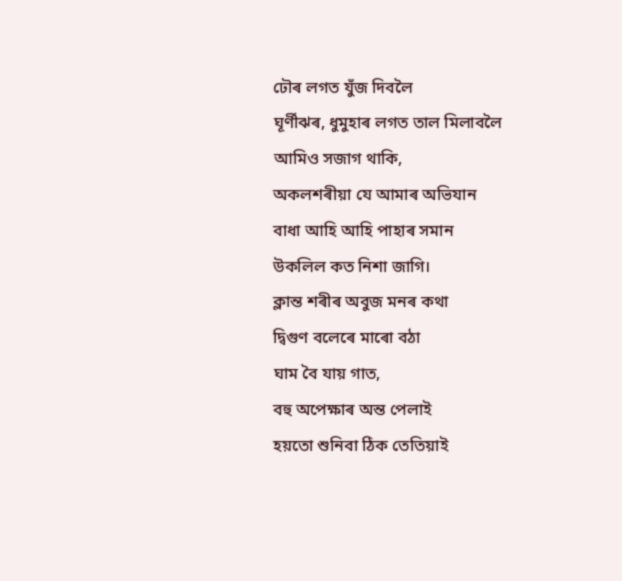ঢৌৰ লগত যুঁজ দিবলৈ
ঘূৰ্ণীঝৰ, ধুমুহাৰ লগত তাল মিলাবলৈ
আমিও সজাগ থাকি,
অকলশৰীয়া যে আমাৰ অভিযান
বাধা আহি আহি পাহাৰ সমান
উকলিল কত নিশা জাগি।
ক্লান্ত শৰীৰ অবুজ মনৰ কথা
দ্বিগুণ বলেৰে মাৰো বঠা
ঘাম বৈ যায় গাত,
বহু অপেক্ষাৰ অন্ত পেলাই
হয়তো শুনিবা ঠিক তেতিয়াই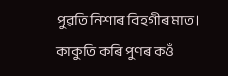পুৱতি নিশাৰ বিহগীৰ মাত।
কাকুতি কৰি পুণৰ কওঁ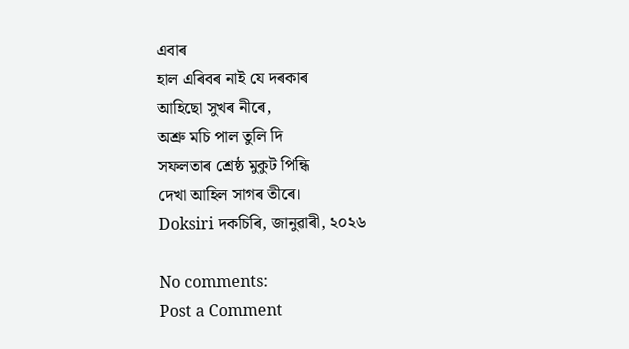এবাৰ
হাল এৰিবৰ নাই যে দৰকাৰ
আহিছো সুখৰ নীৰে,
অশ্ৰু মচি পাল তুলি দি
সফলতাৰ শ্ৰেষ্ঠ মুকুট পিন্ধি
দেখা আহিল সাগৰ তীৰে।
Doksiri দকচিৰি, জানুৱাৰী, ২০২৬

No comments:
Post a Comment